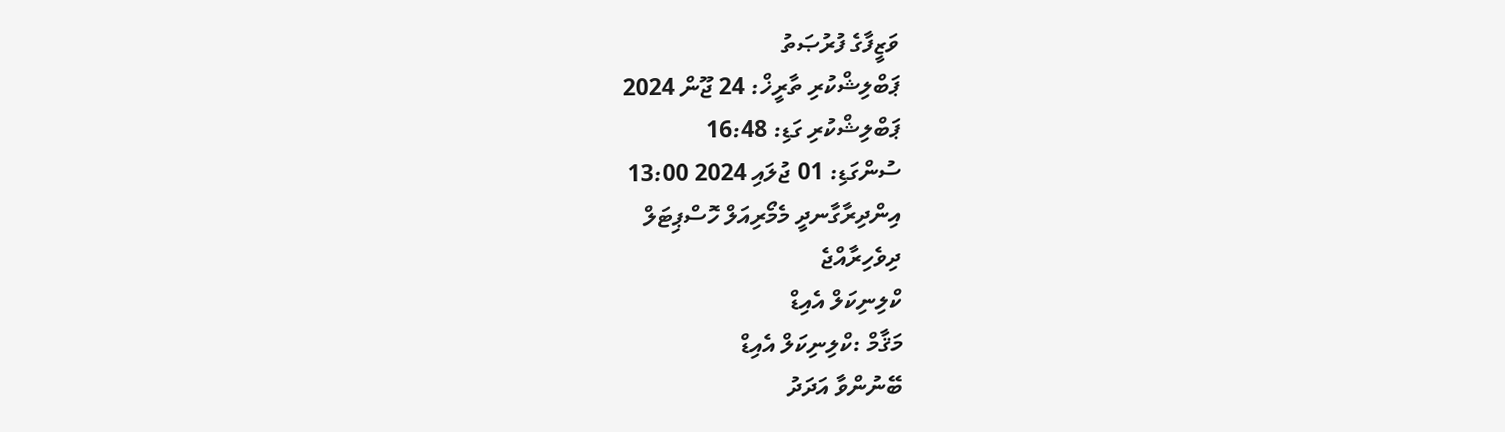ވަޒީފާގެ ފުރުޞަތު
ޕަބްލިޝްކުރި ތާރީޚް: 24 ޖޫން 2024
ޕަބްލިޝްކުރި ގަޑި: 16:48
ސުންގަޑި: 01 ޖުލައި 2024 13:00
އިންދިރާގާނދީ މެމޯރިއަލް ހޮސްޕިޓަލް
ދިވެހިރާއްޖެ
ކްލިނިކަލް އެއިޑް
މަޤާމް :ކްލިނިކަލް އެއިޑް
ބޭނުންވާ އަދަދު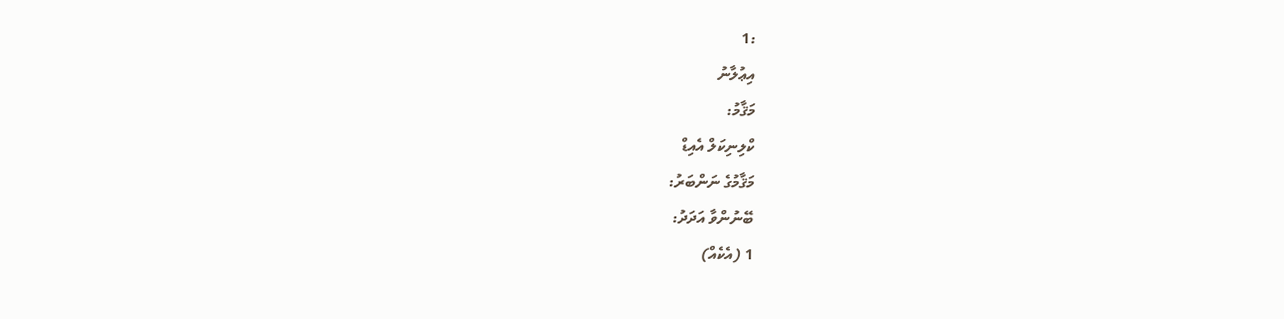:1
އިޢުލާނު
މަޤާމު:
ކްލިނިކަލް އެއިޑް
މަޤާމުގެ ނަންބަރު:
ބޭނުންވާ އަދަދު:
1 (އެކެއް)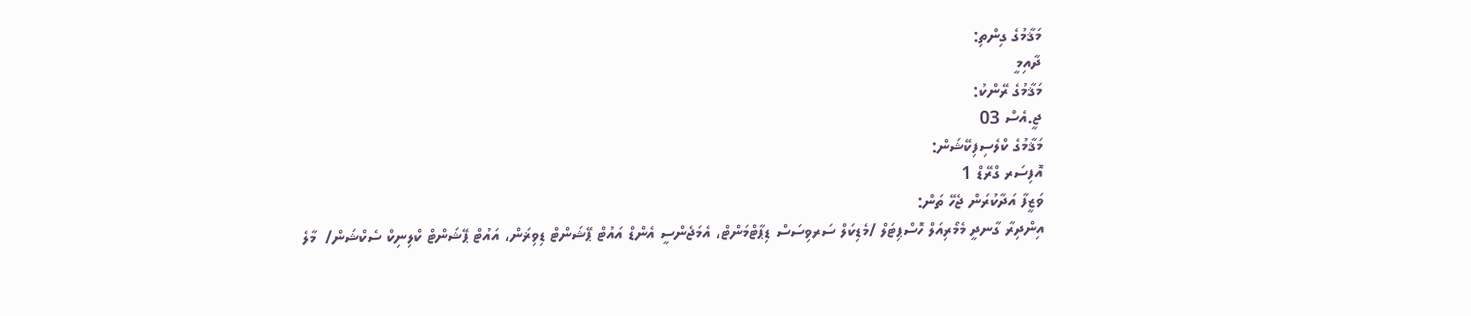މަޤާމުގެ ގިންތި:
ދާއިމީ
މަޤާމުގެ ރޭންކު:
ޖީ.އެސް 03
މަޤާމުގެ ކްލެސިފިކޭޝަން:
އޮފިސަރ ގްރޭޑް 1
ވަޒީފާ އަދާކުރަން ޖެހޭ ތަން:
އިންދިރާ ގާނދީ މެމޯރިއަލް ހޮސްޕިޓަލް /މެޑިކަލް ސަރވިސަސް ޑިޕާޓްމަންޓް، އެމަޖެންސީ އެންޑް އައުޓް ޕޭޝަންޓް ޑިވިޜަން، އައުޓް ޕޭޝަންޓް ކްލިނިކް ސެކްޝަން/  މާލެ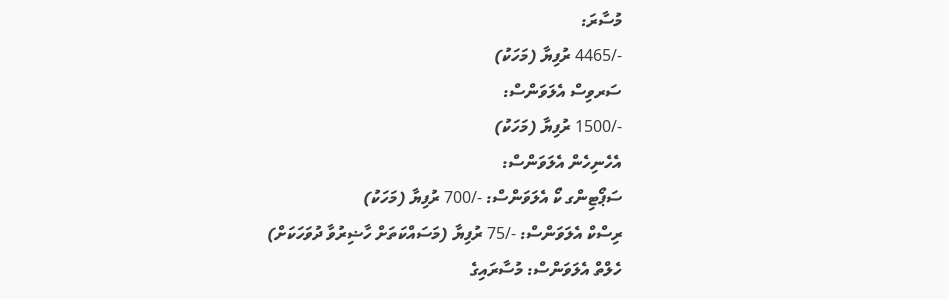މުސާރަ:
-/4465 ރުފިޔާ (މަހަކު)
ސަރވިސް އެލަވަންސް:
-/1500 ރުފިޔާ (މަހަކު)
އެހެނިހެން އެލަވަންސް:
ސަޕޯޓިންގ ކޯ އެލަވަންސް: -/700 ރުފިޔާ (މަހަކު)
ރިސްކް އެލަވަންސް: -/75 ރުފިޔާ (މަސައްކަތަށް ހާޟިރުވާ ދުވަހަކަށް)
ހެލްތް އެލަވަންސް: މުސާރައިގެ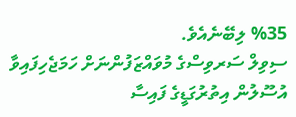%35 ލިބޭނެއެވެ.
ސިވިލް ސަރވިސްގެ މުވައްޒަފުންނަށް ހަމަޖެހިފައިވާ އުސޫލުން އިތުރުގަޑީގެ ފައިސާ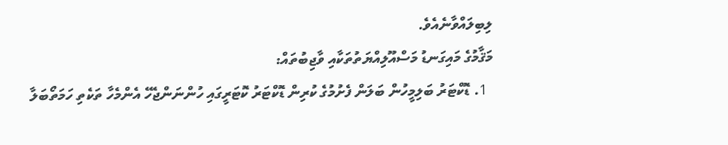ލިބިލައްވާނެއެވެ.
މަޤާމުގެ މައިގަނޑު މަސްއޫލިއްޔަތުތަކާއި ވާޖިބުތައް:
  1. ޑޮކްޓަރު ބަލިމީހުން ބަލަން ފެށުމުގެ ކުރިން ޑޮކްޓަރު ކޮޓަރީގައި ހުންނަންޖެހޭ އެންމެހާ ތަކެތި ހަމަތޯބަލާ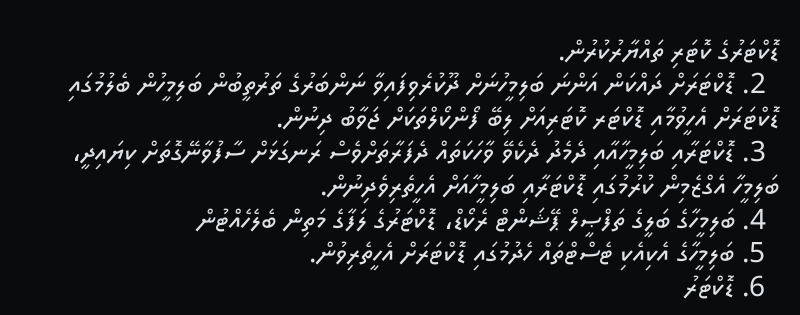ޑޮކްޓަރުގެ ކޮޓަރި ތައްޔާރުކުރުން.
  2. ޑޮކްޓަރަށް ދައްކަން އަންނަ ބަލިމީހުނަށް ދޫކުރެވިފައިވާ ނަންބަރުގެ ތަރުތީބުން ބަލިމީހުން ބެލުމުގައި ޑޮކްޓަރަށް އެހީވުމާއި ޑޮކްޓަރ ކޮޓަރިއަށް ލިބޭ ފޯންކޯލްތަކަށް ޖަވާބު ދިނުން.
  3. ޑޮކްޓަރާއި ބަލިމީހާއާއި ދެމެދު ދެކެވޭ ވާހަކަތައް ދެފަރާތަށްވެސް ރަނގަޅަށް ސާފުވާނޭގޮތަށް ކިޔައިދީ، ބަލިމީހާ އެގްޒެމިން ކުރުމުގައި ޑޮކްޓަރާއި ބަލިމީހާއަށް އެހީތެރިވެދިނުން.
  4. ބަލިމީހާގެ ބަލީގެ ތަފްޞީލް ޕޭޝަންޓް ރެކޯޑް، ޑޮކްޓަރުގެ ލަފާގެ މަތިން ބެލެހެއްޓުން
  5. ބަލިމީހާގެ އެކިއެކި ޓެސްޓްތައް ހެދުމުގައި ޑޮކްޓަރަށް އެހީތެރިވުން.
  6. ޑޮކްޓަރު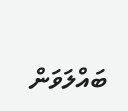ބައްލަވަން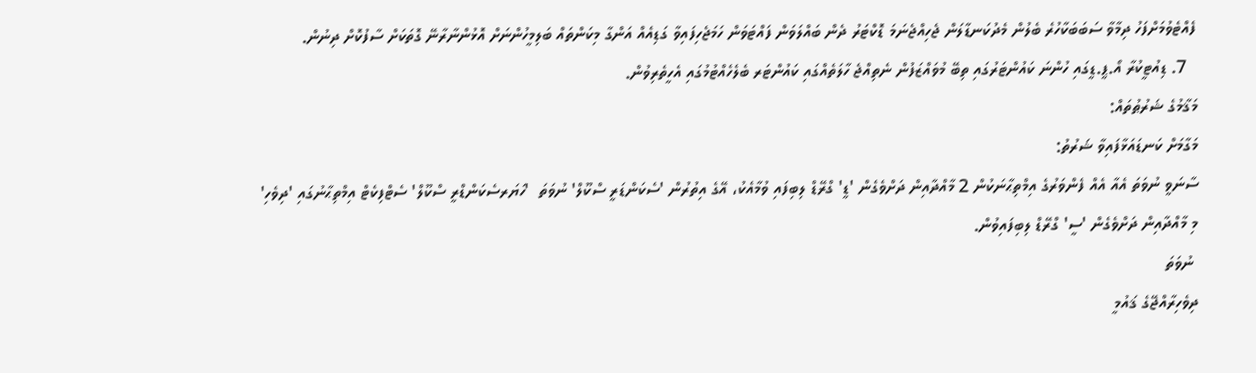ފެއްޓެވުމަށްފަހު ދިމާވާ ސަބަބަކާހުރެ ބެލުން މެދުކަނޑާލަން ޖެހިއްޖެނަމަ ޑޮކްޓަރު ދެން ބައްލަވަން ފައްޓަވަން ހަމަޖެހިފައިވާ ގަޑިއެއް އަންގާ މިކަންތައް ބަލިމީހުންނަށް އޮޅުންނާރާނޭ ގޮތަކަށް ސާފުކޮށް ދިނުން.
  7. ޑިއުޓީކުރާ އޯ.ޕީ.ޑީގައި ހުންނަ ކައުންޓަރުގައި ތިބޭ މުވައްޒަފުން ނެތިއްޖެ ހާލަތެއްގައި ކައުންޓަރ ބެލެހެއްޓުމުގައި އެހީތެރިވުން.
މަޤާމުގެ ޝަރުޠުތައް:
މަގާމަށް ކަނޑައަޅާފައިވާ ޝަރުތު:
ސާނަވީ ނުވަތަ އެއާ އެއް ފެންވަރުގެ އިމްތިޙާނަކުން 2 މާއްދާއިން ދަށްވެގެން 'ޑީ' ގްރޭޑް ލިބިފައި ވުމާއެކު، އޭގެ އިތުރުން 'ސެކަންޑަރީ ސްކޫލް' ނުވަތަ  'ހަޔަރސެކަންޑްރީ ސްކޫލް' ސެޓްފިކެޓް އިމްތިޙާނުގައި 'ދިވެހި' މި މާއްދާއިން ދަށްވެގެން 'ސީ' ގްރޭޑް ލިބިފައިވުން.
 ނުވަތަ
ދިވެހިރާއްޖޭގެ ޤައުމީ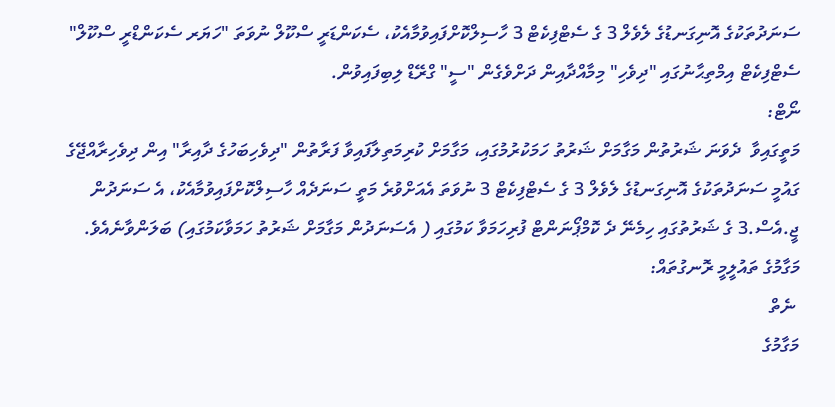ސަނަދުތަކުގެ އޮނިގަނޑުގެ ލެވެލް 3 ގެ ސެޓްފިކެޓް 3 ހާސިލްކޮށްފައިވުމާއެކު، ސެކަންޑަރީ ސްކޫލް ނުވަތަ "ހަޔަރ ސެކަންޑްރީ ސްކޫލް" ސެޓްފިކެޓް އިމްތިޙާނުގައި "ދިވެހި" މިމާއްދާއިން ދަށްވެގެން "ސީ" ގްރޭޑް ލިބިފައިވުން.
ނޯޓް:
މަތީގައިވާ  ދެވަނަ ޝަރުތުން މަގާމަށް ޝަރުތު ހަމަކުރުމުގައި، މަގާމަށް ކުރިމަތިލާފައިވާ ފަރާތުން "ދިވެހިބަހުގެ ދާއިރާ" އިން ދިވެހިރާއްޖޭގެ ގައުމީ ސަނަދުތަކުގެ އޮނިގަނޑުގެ ލެވެލް 3 ގެ ސެޓްފިކެޓް 3 ނުވަތަ އެއަށްވުރެ މަތީ ސަނަދެއް ހާސިލްކޮށްފައިވުމާއެކު، އެ ސަނަދުން ޖީ.އެސް.3 ގެ ޝަރުތުގައި ހިމެނޭ ދެ ކޮމްޕޯނަންޓް ފުރިހަމަވާ ކަމުގައި ( އެސަނަދުން މަގާމަށް ޝަރުތު ހަމަވާކަމުގައި) ބަލަންވާނެއެވެ.
މަގާމުގެ ތައުލީމީ ރޮނގުތައް:
 ނެތް
މަގާމުގެ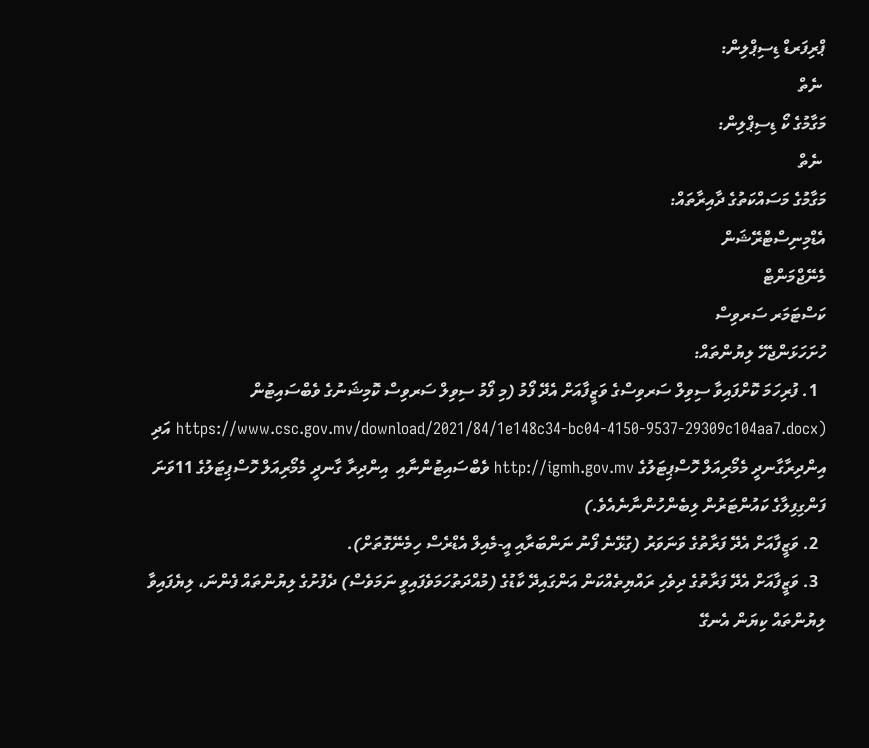ޕްރިފަރޑް ޑިސިޕްލިން:
 ނެތް
މަގާމުގެ ކޯ ޑިސިޕްލިން:
 ނެތް
މަގާމުގެ މަސައްކަތުގެ ދާއިރާތައް:
އެޑްމިނިސްޓްރޭޝަން
މެނޭޖްމަންޓް
ކަސްޓަމަރ ސަރވިސް
ހުށަހަޅަންޖެހޭ ލިޔުންތައް:
  1. ފުރިހަމަ ކޮށްފައިވާ ސިވިލް ސަރވިސްގެ ވަޒީފާއަށް އެދޭ ފޯމު (މި ފޯމު ސިވިލް ސަރވިސް ކޮމިޝަނުގެ ވެބްސައިޓުން (https://www.csc.gov.mv/download/2021/84/1e148c34-bc04-4150-9537-29309c104aa7.docx އަދި އިންދިރާގާނދީ މެމޯރިއަލް ހޮސްޕިޓަލުގެ http://igmh.gov.mv ވެބްސައިޓުންނާއި  އިންދިރާ ގާނދީ މެމޯރިއަލް ހޮސްޕިޓަލުގެ 11ވަނަ ފަންގިފިލާގެ ކައުންޓަރުން ލިބެންހުންނާނެއެވެ.)
  2. ވަޒީފާއަށް އެދޭ ފަރާތުގެ ވަނަވަރު (ގުޅޭނެ ފޯނު ނަންބަރާއި އީ-މެއިލް އެޑްރެސް ހިމެނޭގޮތަށް).
  3. ވަޒީފާއަށް އެދޭ ފަރާތުގެ ދިވެހި ރައްޔިތެއްކަން އަންގައިދޭ ކާޑުގެ (މުއްދަތުހަމަވެފައިވީ ނަމަވެސް) ދެފުށުގެ ލިޔުންތައް ފެންނަ، ލިޔެފައިވާ ލިޔުންތައް ކިޔަން އެނގޭ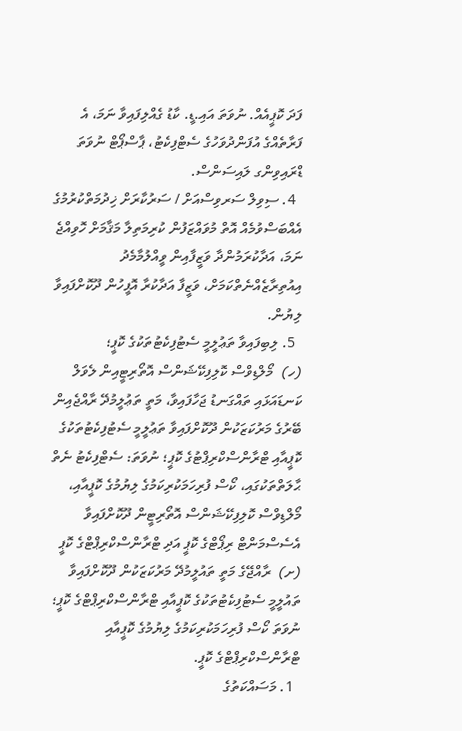ފަދަ ކޮޕީއެއް. ނުވަތަ އައި.ޑީ. ކާޑު ގެއްލިފައިވާ ނަމަ، އެ ފަރާތެއްގެ އުފަންދުވަހުގެ ސެޓްފިކެޓު، ޕާސްޕޯޓް ނުވަތަ ޑްރައިވިންގ ލައިސަންސް.
  4. ސިވިލް ސަރވިސްއަށް / ސަރުކާރަށް ޚިދުމަތްކުރުމުގެ އެއްބަސްވުމެއް އޮތް މުވައްޒަފުން ކުރިމަތިލާ މަޤާމަށް ހޮވިއްޖެ ނަމަ، އަދާކުރަމުންދާ ވަޒީފާއިން ވީއްލުމާމެދު އިއުތިރާޒެއްނެތްކަމަށް، ވަޒީފާ އަދާކުރާ އޮފީހުން ދޫކޮށްފައިވާ ލިޔުން.
  5. ލިބިފައިވާ ތަޢުލީމީ ސެޓުފިކެޓުތަކުގެ ކޮޕީ؛
(ހ)  މޯލްޑިވްސް ކޮލިފިކޭޝަންސް އޮތޯރިޓީއިން ލެވަލް ކަނޑައަޅައި ތައްގަނޑު ޖަހާފައިވާ، މަތީ ތަޢުލީމުދޭ ރާއްޖެއިން ބޭރުގެ މަރުކަޒަކުން ދޫކޮށްފައިވާ ތަޢުލީމީ ސެޓުފިކެޓުތަކުގެ ކޮޕީއާއި ޓްރާންސްކްރިޕްޓުގެ ކޮޕީ؛ ނުވަތަ: ސެޓްފިކެޓު ނެތް ޙާލަތްތަކުގައި، ކޯސް ފުރިހަމަކުރިކަމުގެ ލިޔުމުގެ ކޮޕީއާއި، މޯލްޑިވްސް ކޮލިފިކޭޝަންސް އޮތޯރިޓީން ދޫކޮށްފައިވާ އެސެސްމަންޓް ރިޕޯޓްގެ ކޮޕީ އަދި ޓްރާންސްކްރިޕްޓްގެ ކޮޕީ
(ށ)  ރާއްޖޭގެ މަތީ ތައުލީމުދޭ މަރުކަޒަކުން ދޫކޮށްފައިވާ ތައުލީމީ ސެޓުފިކެޓުތަކުގެ ކޮޕީއާއި ޓްރާންސްކްރިޕްޓްގެ ކޮޕީ؛ ނުވަތަ ކޯސް ފުރިހަމަކުރިކަމުގެ ލިޔުމުގެ ކޮޕީއާއި ޓްރާންސްކްރިޕްޓްގެ ކޮޕީ.
  1. މަސައްކަތުގެ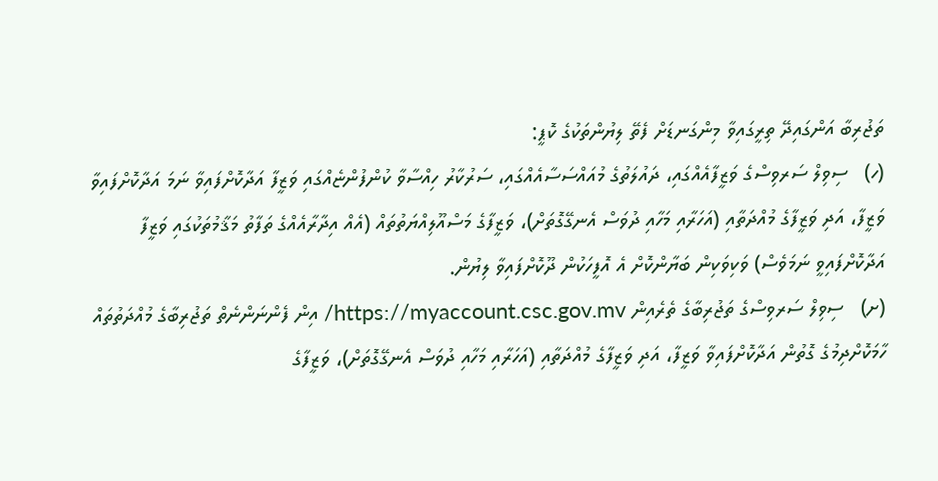ތަޖުރިބާ އަންގައިދޭ ތިރީގައިވާ މިންގަނޑަށް ފެތޭ ލިޔުންތަކުގެ ކޮޕީ:
(ހ)   ސިވިލް ސަރވިސްގެ ވަޒީފާއެއްގައި، ދައުލަތުގެ މުއައްސަސާއެއްގައި، ސަރުކާރު ހިއްސާވާ ކުންފުންޏެއްގައި ވަޒީފާ އަދާކޮށްފައިވާ ނަމަ އަދާކޮށްފައިވާ ވަޒީފާ، އަދި ވަޒީފާގެ މުއްދަތާއި (އަހަރާއި މަހާއި ދުވަސް އެނގޭގޮތަށް)، ވަޒީފާގެ މަސްއޫލިއްޔަތުތައް (އެއް އިދާރާއެއްގެ ތަފާތު މަޤާމުތަކުގައި ވަޒީފާ އަދާކޮށްފައިވީ ނަމަވެސް) ވަކިވަކިން ބަޔާންކޮށް އެ އޮފީހަކުން ދޫކޮށްފައިވާ ލިޔުން.
(ށ)   ސިވިލް ސަރވިސްގެ ތަޖުރިބާގެ ތެރެއިން https://myaccount.csc.gov.mv/ އިން ފެންނަންނެތް ތަޖުރިބާގެ މުއްދަތުތައް ހާމަކޮށްދިމުގެ ގޮތުން އަދާކޮށްފައިވާ ވަޒީފާ، އަދި ވަޒީފާގެ މުއްދަތާއި (އަހަރާއި މަހާއި ދުވަސް އެނގޭގޮތަށް)، ވަޒީފާގެ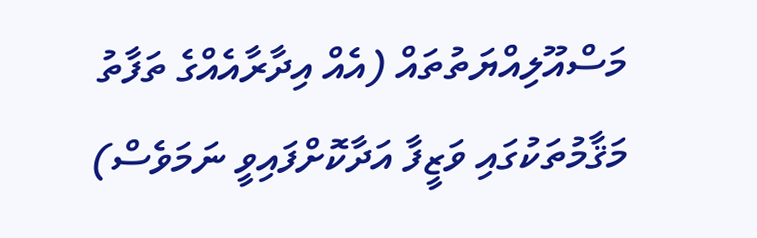މަސްއޫލިއްޔަތުތައް (އެއް އިދާރާއެއްގެ ތަފާތު މަޤާމުތަކުގައި ވަޒީފާ އަދާކޮށްފައިވީ ނަމަވެސް)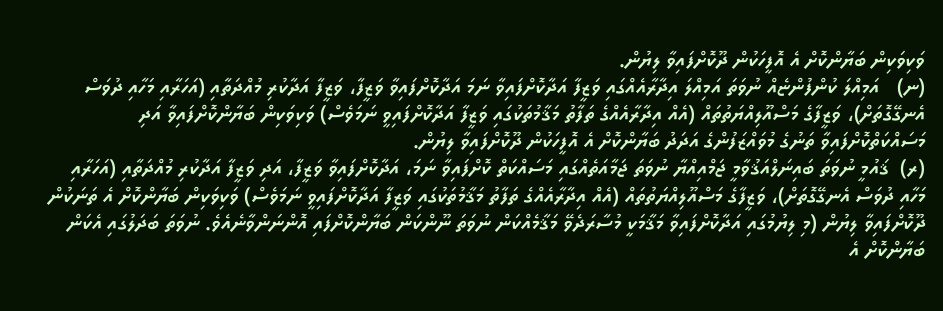ވަކިވަކިން ބަޔާންކޮށް އެ އޮފީހަކުން ދޫކޮށްފައިވާ ލިޔުން.
(ނ)   އަމިއްލަ ކުންފުންޏެއް ނުވަތަ އަމިއްލަ އިދާރާއެއްގައި ވަޒީފާ އަދާކޮށްފައިވާ ނަމަ އަދާކޮށްފައިވާ ވަޒީފާ، ވަޒީފާ އަދާކުރި މުއްދަތާއި (އަހަރާއި މަހާއި ދުވަސް އެނގޭގޮތަށް)، ވަޒީފާގެ މަސްއޫލިއްޔަތުތައް (އެއް އިދާރާއެއްގެ ތަފާތު މަޤާމުތަކުގައި ވަޒީފާ އަދާކޮށްފައިވީ ނަމަވެސް) ވަކިވަކިން ބަޔާންކޮށްފައިވާ އަދި މަސައްކަތްކޮށްފައިވާ ތަނުގެ މުވައްޒަފުންގެ އަދަދު ބަޔާންކޮށް އެ އޮފީހަކުން ދޫކޮށްފައިވާ ލިޔުން.
(ރ)  ޤައުމީ ނުވަތަ ބައިނަލްއަޤުވާމީ ޖަމްއިއްޔާ ނުވަތަ ޖަމާއަތެއްގައި މަސައްކަތް ކޮށްފައިވާ ނަމަ، އަދާކޮށްފައިވާ ވަޒީފާ، އަދި ވަޒީފާ އަދާކުރި މުއްދަތާއި (އަހަރާއި މަހާއި ދުވަސް އެނގޭގޮތަށް)، ވަޒީފާގެ މަސްއޫލިއްޔަތުތައް (އެއް އިދާރާއެއްގެ ތަފާތު މަޤާމުތަކުގައި ވަޒީފާ އަދާކޮށްފައިވީ ނަމަވެސް) ވަކިވަކިން ބަޔާންކޮށް އެ ތަނަކުން ދޫކޮށްފައިވާ ލިޔުން (މި ލިޔުމުގައި އަދާކޮށްފައިވާ މަޤާމަކީ މުސާރަދެވޭ މަޤާމެއްކަން ނުވަތަ ނޫންކަން ބަޔާންކޮށްފައި އޮންނަންވާނެއެވެ. ނުވަތަ ބަދަލުގައި އެކަން ބަޔާންކޮށް އެ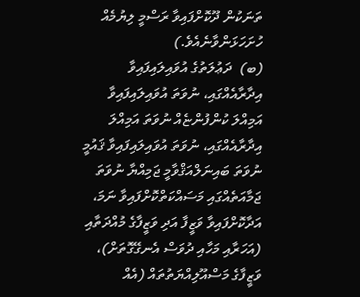ތަނަކުން ދޫކޮށްފައިވާ ރަސްމީ ލިޔުމެއް ހުށަހަޅަންވާނެއެވެ.)
(ބ)  ދަޢުލަތުގެ އުވައިލައިފައިވާ އިދާރާއެއްގައި، ނުވަތަ އުވައިލައިފައިވާ އަމިއްލަ ކުންފުންޏެއް ނުވަތަ އަމިއްލަ އިދާރާއެއްގައި، ނުވަތަ އުވައިލައިފައިވާ ޤައުމީ ނުވަތަ ބައިނަލްއަޤްވާމީ ޖަމިއްޔާ ނުވަތަ ޖަމާއަތެއްގައި މަސައްކަތްކޮށްފައިވާ ނަމަ، އަދާކޮށްފައިވާ ވަޒީފާ އަދި ވަޒީފާގެ މުއްދަތާއި (އަހަރާއި މަހާއި ދުވަސް އެނގޭގޮތަށް)، ވަޒީފާގެ މަސްއޫލިއްޔަތުތައް (އެއް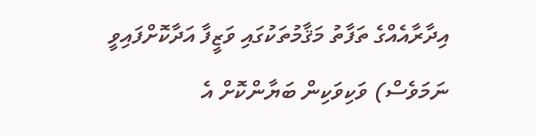އިދާރާއެއްގެ ތަފާތު މަޤާމުތަކުގައި ވަޒީފާ އަދާކޮށްފައިވީ ނަމަވެސް) ވަކިވަކިން ބަޔާންކޮށް އެ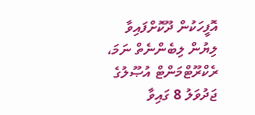އޮފީހަކުން ދޫކޮށްފައިވާ ލިޔުން ލިބެންނެތް ނަމަ، ރެކްރޫޓްމަންޓް އުޞޫލުގެ ޖަދުވަލު 8 ގައިވާ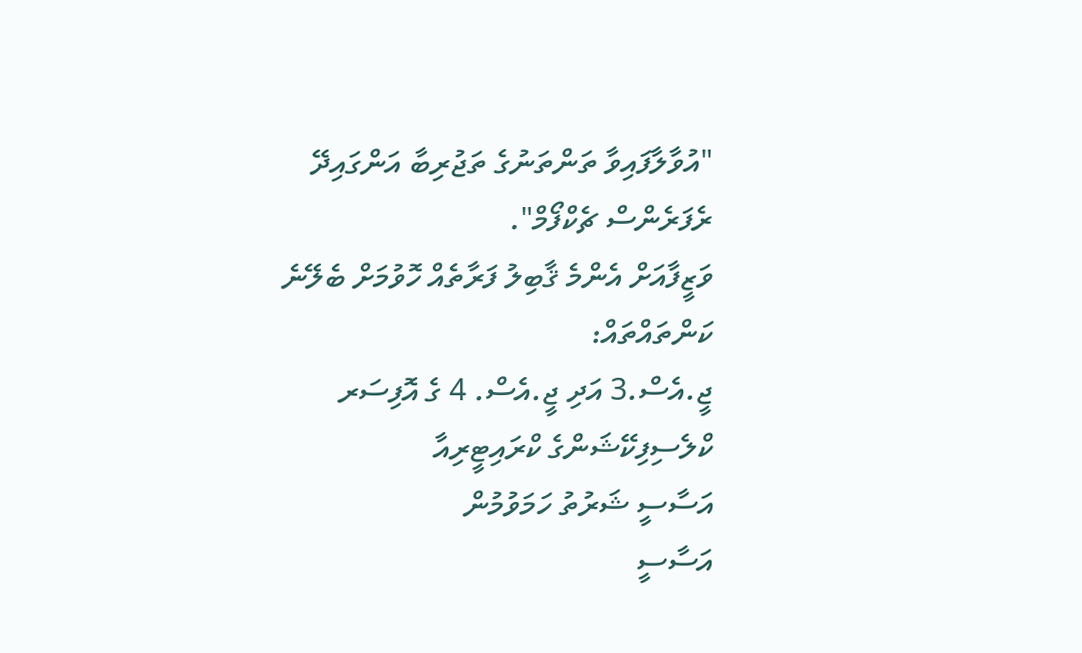"އުވާލާފައިވާ ތަންތަނުގެ ތަޖުރިބާ އަންގައިދޭ ރެފަރެންސް ޗެކްފޯމް".
ވަޒީފާއަށް އެންމެ ޤާބިލު ފަރާތެއް ހޮވުމަށް ބެލޭނެ ކަންތައްތައް:
ޖީ.އެސް.3 އަދި ޖީ.އެސް. 4 ގެ އޮފިސަރ ކްލެސިފިކޭޝަންގެ ކްރައިޓީރިއާ
އަސާސީ ޝަރުތު ހަމަވުމުން
އަސާސީ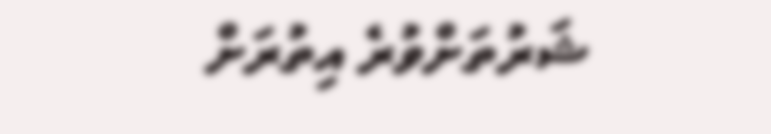ޝަރުތަށްވުރެ އިތުރަށް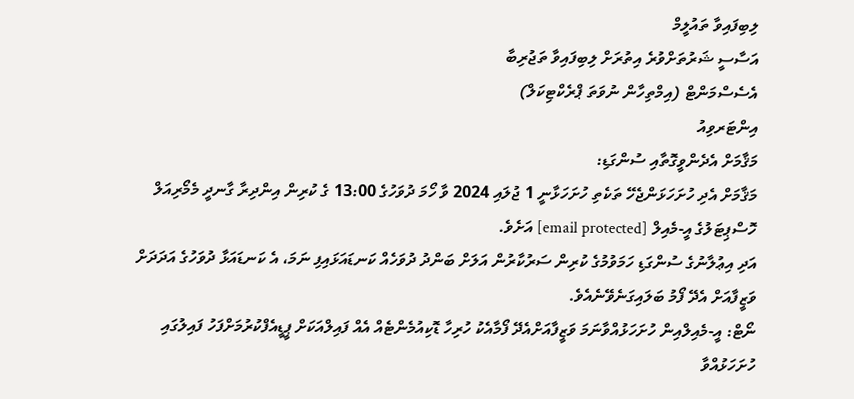ލިބިފައިވާ ތައުލީމް
އަސާސީ ޝަރުތަށްވުރެ އިތުރަށް ލިބިފައިވާ ތަޖުރިބާ
އެސެސްމަންޓް (އިމްތިހާން ނުވަތަ ޕްރެކްޓިކަލް)
އިންޓަރވިއު
މަޤާމަށް އެދެންވީގޮތާއި ސުންގަޑި:
މަޤާމަށް އެދި ހުށަހަޅަންޖެހޭ ތަކެތި ހުށަހަޅާނީ 1 ޖުލައި 2024 ވާ ހޯމަ ދުވަހުގެ 13:00 ގެ ކުރިން އިންދިރާ ގާނދީ މެމޯރިއަލް ހޮސްޕިޓަލުގެ އީ-މެއިލް [email protected] އަށެވެ.
އަދި އިޢުލާނުގެ ސުންގަޑި ހަމަވުމުގެ ކުރިން ސަރުކާރުން އަލަށް ބަންދު ދުވަހެއް ކަނޑައަޅައިފި ނަމަ، އެ ކަނޑައަޅާ ދުވަހުގެ އަދަދަށް ވަޒީފާއަށް އެދޭ ފޯމު ބަލައިގަނެވޭނެއެވެ.
ނޯޓް: އީ-މެއިލްއިން ހުށަހަޅުއްވާނަމަ ވަޒީފާއަށްއެދޭ ފޯމާއެކު ހުރިހާ ޑޮކިއުމެންޓެއް އެއް ފައިލްއަކަށް ޕީޑީއެފްކުރުމަށްފަހު ފައިލުގައި ހުށަހަޅުއްވާ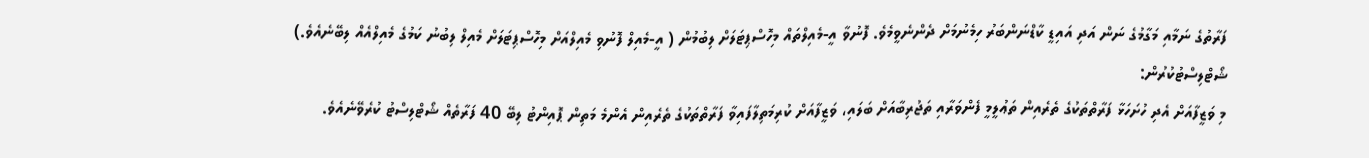ފަރާތުގެ ނަމާއި މަގާމުގެ ނަން އަދި އައިޑީ ކާޑްނަންބަރު ހިމެނުމަށް ދެންނެވީމެވެ. ފޮނުވާ އީ-މެއިލްތައް މިހޮސްޕިޓަލަށް ލިބުމުން ( އީ-މެއިލް ފޮނުވި މެއިލްއަށް މިހޮސްޕިޓަލަށް މެއިލް ލިބުނު ކަމުގެ މެއިލްއެއް ލިބޭނެއެވެ.)
ޝޯޓްލިސްޓުކުރުން:
މި ވަޒީފާއަށް އެދި ހުށަހަޅާ ފަރާތްތަކުގެ ތެރެއިން ތަޢުލީމީ ފެންވަރާއި ތަޖުރިބާއަށް ބަލައި، ވަޒީފާއަށް ކުރިމަތިލާފައިވާ ފަރާތްތަކުގެ ތެރެއިން އެންމެ މަތިން ޕޮއިންޓު ލިބޭ 40 ފަރާތެއް ޝޯޓްލިސްޓު ކުރެވޭނެއެވެ.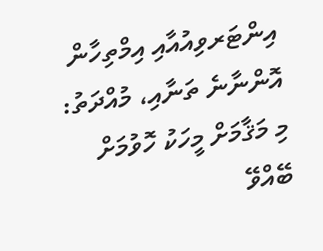އިންޓަރވިއުއާއި އިމްތިހާން އޮންނާނެ ތަނާއި، މުއްދަތު:
މި މަޤާމަށް މީހަކު ހޮވުމަށް ބޭއްވޭ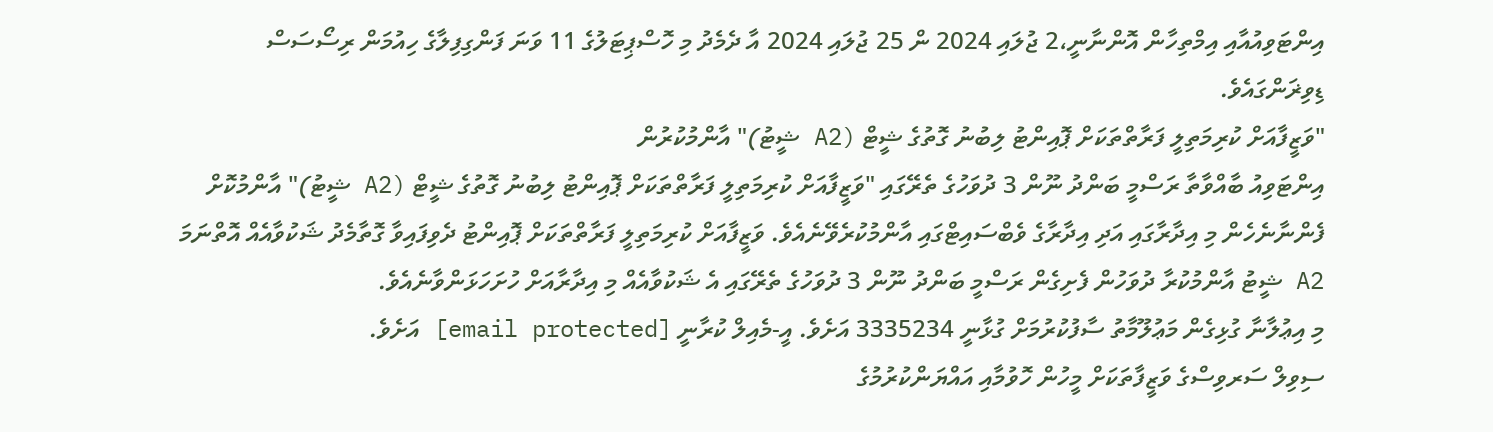އިންޓަވިއުއާއި އިމްތިހާން އޮންނާނީ،2 ޖުލައި 2024 ން 25 ޖުލައި 2024 އާ ދެމެދު މި ހޮސްޕިޓަލުގެ 11 ވަނަ ފަންގިފިލާގެ ހިއުމަން ރިސޯސަސް ޑިވިޜަންގައެވެ.
"ވަޒީފާއަށް ކުރިމަތިލީ ފަރާތްތަކަށް ޕޮއިންޓު ލިބުނު ގޮތުގެ ޝީޓް (A2 ޝީޓު)" އާންމުކުރުން
އިންޓަވިއު ބާއްވާތާ ރަސްމީ ބަންދު ނޫން 3 ދުވަހުގެ ތެރޭގައި "ވަޒީފާއަށް ކުރިމަތިލީ ފަރާތްތަކަށް ޕޮއިންޓު ލިބުނު ގޮތުގެ ޝީޓް (A2 ޝީޓު)" އާންމުކޮށް ފެންނާނެހެން މި އިދާރާގައި އަދި އިދާރާގެ ވެބްސައިޓްގައި އާންމުކުރެވޭނެއެވެ. ވަޒީފާއަށް ކުރިމަތިލީ ފަރާތްތަކަށް ޕޮއިންޓު ދެވިފައިވާ ގޮތާމެދު ޝަކުވާއެއް އޮތްނަމަ A2 ޝީޓު އާންމުކުރާ ދުވަހުން ފެށިގެން ރަސްމީ ބަންދު ނޫން 3 ދުވަހުގެ ތެރޭގައި އެ ޝަކުވާއެއް މި އިދާރާއަށް ހުށަހަޅަންވާނެއެވެ.
މި އިޢުލާނާ ގުޅިގެން މަޢުލޫމާތު ސާފުކުރުމަށް ގުޅާނީ 3335234 އަށެވެ. އީ-މެއިލް ކުރާނީ [email protected] އަށެވެ.
ސިވިލް ސަރވިސްގެ ވަޒީފާތަކަށް މީހުން ހޮވުމާއި އައްޔަންކުރުމުގެ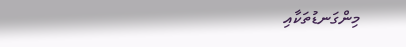މިންގަނޑުތަކާއި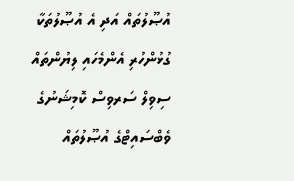އުޞޫލުތައް އަދި އެ އުޞޫލުތަކާ ގުޅުންހުރި އެންމެހައި ލިޔުންތައް ސިވިލް ސަރވިސް ކޮމިޝަނުގެ ވެބްސައިޓްގެ އުޞޫލުތައް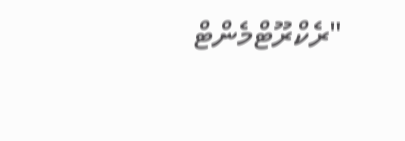"ރެކްރޫޓްމެންޓް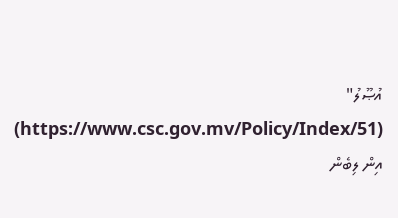އުޞޫލު" (https://www.csc.gov.mv/Policy/Index/51) އިން ލިބެން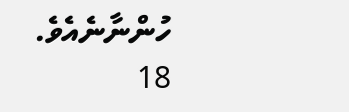ހުންނާނެއެވެ.
18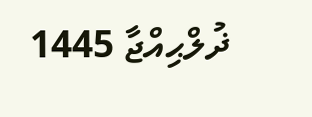ޛުލްޙިއްޖާ 1445